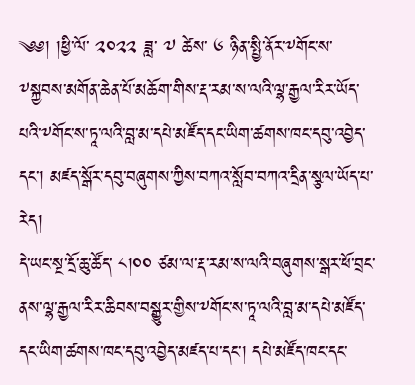༄༅། །ཕྱི་ལོ་ ༢༠༢༢ ཟླ་ ༧ ཚེས་ ༦ ཉིན་སྤྱི་ནོར་༸གོང་ས་༸སྐྱབས་མགོན་ཆེན་པོ་མཆོག་གིས་རྡ་རམ་ས་ལའི་ལྷ་རྒྱལ་རིར་ཡོད་པའི་༸གོང་ས་ཏཱ་ལའི་བླ་མ་དཔེ་མཛོད་དང་ཡིག་ཚགས་ཁང་དབུ་འབྱེད་དང་། མཛད་སྒོར་དབུ་བཞུགས་ཀྱིས་བཀའ་སློབ་བཀའ་དྲིན་སྩལ་ཡོད་པ་རེད།
དེ་ཡང་སྔ་དྲོ་ཆུ་ཚོད་ ༨།༠༠ ཙམ་ལ་རྡ་རམ་ས་ལའི་བཞུགས་སྒར་ཕོ་བྲང་ནས་ལྷ་རྒྱལ་རིར་ཆིབས་བསྒྱུར་གྱིས་༸གོང་ས་ཏཱ་ལའི་བླ་མ་དཔེ་མཛོད་དང་ཡིག་ཚགས་ཁང་དབུ་འབྱེད་མཛད་པ་དང་། དཔེ་མཛོད་ཁང་དང་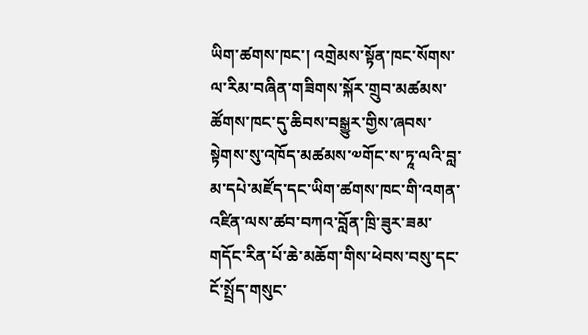ཡིག་ཚགས་ཁང་། འགྲེམས་སྟོན་ཁང་སོགས་ལ་རིམ་བཞིན་གཟིགས་སྐོར་གྲུབ་མཚམས་ཚོགས་ཁང་དུ་ཆིབས་བསྒྱུར་གྱིས་ཞབས་སྟེགས་སུ་འཁོད་མཚམས་༧གོང་ས་ཏཱ་ལའི་བླ་མ་དཔེ་མཛོད་དང་ཡིག་ཚགས་ཁང་གི་འགན་འཛིན་ལས་ཚབ་བཀའ་བློན་ཁྲི་ཟུར་ཟམ་གདོང་རིན་པོ་ཆེ་མཆོག་གིས་ཕེབས་བསུ་དང་ངོ་སྤྲོད་གསུང་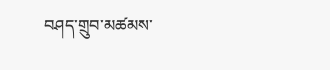བཤད་གྲུབ་མཚམས་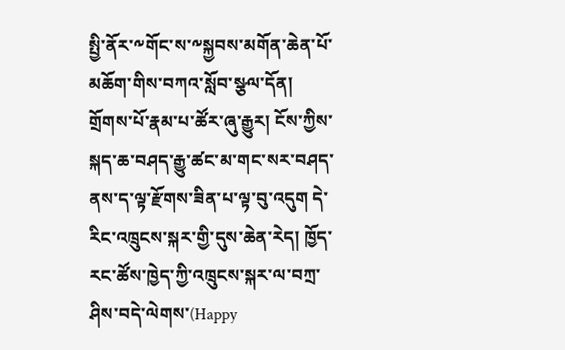སྤྱི་ནོར་༸གོང་ས་༸སྐྱབས་མགོན་ཆེན་པོ་མཆོག་གིས་བཀའ་སློབ་སྩལ་དོན།
གྲོགས་པོ་རྣམ་པ་ཚོར་ཞུ་རྒྱུར། ངོས་ཀྱིས་སྐད་ཆ་བཤད་རྒྱུ་ཚང་མ་གང་སར་བཤད་ནས་ད་ལྟ་རྫོགས་ཟིན་པ་ལྟ་བུ་འདུག དེ་རིང་འཁྲུངས་སྐར་གྱི་དུས་ཆེན་རེད། ཁྱོད་རང་ཚོས་ཁྱེད་ཀྱི་འཁྲུངས་སྐར་ལ་བཀྲ་ཤིས་བདེ་ལེགས་(Happy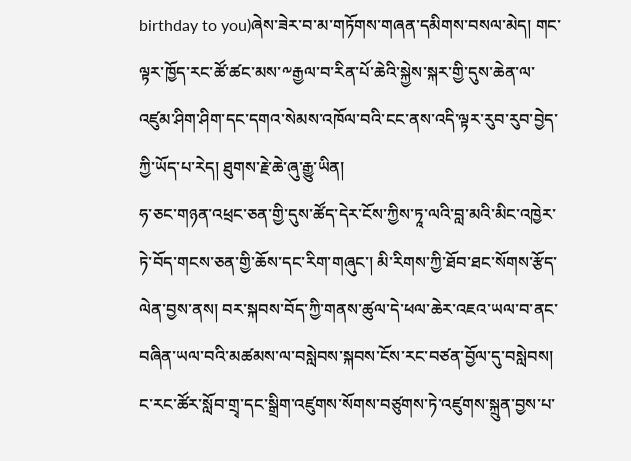birthday to you)ཞེས་ཟེར་བ་མ་གཏོགས་གཞན་དམིགས་བསལ་མེད། གང་ལྟར་ཁྱོད་རང་ཚོ་ཚང་མས་༸རྒྱལ་བ་རིན་པོ་ཆེའི་སྐྱེས་སྐར་གྱི་དུས་ཆེན་ལ་འཛུམ་ཤིག་ཤིག་དང་དགའ་སེམས་འཁོལ་བའི་ངང་ནས་འདི་ལྟར་རུབ་རུབ་བྱེད་ཀྱི་ཡོད་པ་རེད། ཐུགས་རྗེ་ཆེ་ཞུ་རྒྱུ་ཡིན།
ཧ་ཅང་གཉན་འཕྲང་ཅན་གྱི་དུས་ཚོད་དེར་ངོས་ཀྱིས་ཏཱ་ལའི་བླ་མའི་མིང་འཁྱེར་ཏེ་བོད་གངས་ཅན་གྱི་ཆོས་དང་རིག་གཞུང་། མི་རིགས་ཀྱི་ཐོབ་ཐང་སོགས་རྩོད་ལེན་བྱས་ནས། བར་སྐབས་བོད་ཀྱི་གནས་ཚུལ་དེ་ཕལ་ཆེར་འཇའ་ཡལ་བ་ནང་བཞིན་ཡལ་བའི་མཚམས་ལ་བསླེབས་སྐབས་ངོས་རང་བཙན་བྱོལ་དུ་བསླེབས། ང་རང་ཚོར་སློབ་གྲྭ་དང་སྒྲིག་འཛུགས་སོགས་བཙུགས་ཏེ་འཛུགས་སྐྲུན་བྱས་པ་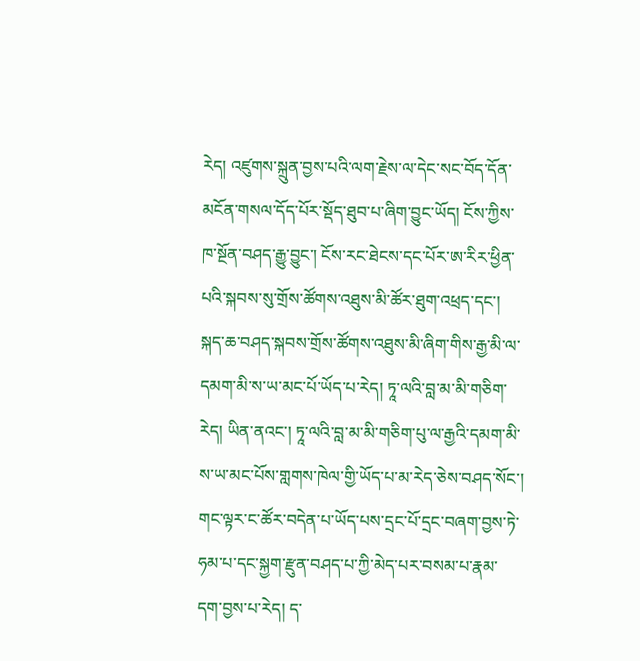རེད། འཛུགས་སྐྲུན་བྱས་པའི་ལག་རྗེས་ལ་དེང་སང་བོད་དོན་མངོན་གསལ་དོད་པོར་སྡོད་ཐུབ་པ་ཞིག་བྱུང་ཡོད། ངོས་ཀྱིས་ཁ་སྔོན་བཤད་རྒྱུ་བྱུང་། ངོས་རང་ཐེངས་དང་པོར་ཨ་རིར་ཕྱིན་པའི་སྐབས་སུ་གྲོས་ཚོགས་འཐུས་མི་ཚོར་ཐུག་འཕྲད་དང་། སྐད་ཆ་བཤད་སྐབས་གྲོས་ཚོགས་འཐུས་མི་ཞིག་གིས་རྒྱ་མི་ལ་དམག་མི་ས་ཡ་མང་པོ་ཡོད་པ་རེད། ཏཱ་ལའི་བླ་མ་མི་གཅིག་རེད། ཡིན་ནའང་། ཏཱ་ལའི་བླ་མ་མི་གཅིག་པུ་ལ་རྒྱའི་དམག་མི་ས་ཡ་མང་པོས་གླགས་ཁེལ་གྱི་ཡོད་པ་མ་རེད་ཅེས་བཤད་སོང་།
གང་ལྟར་ང་ཚོར་བདེན་པ་ཡོད་པས་དྲང་པོ་དྲང་བཞག་བྱས་ཏེ་ཧམ་པ་དང་སྐྱག་རྫུན་བཤད་པ་ཀྱི་མེད་པར་བསམ་པ་རྣམ་དག་བྱས་པ་རེད། ད་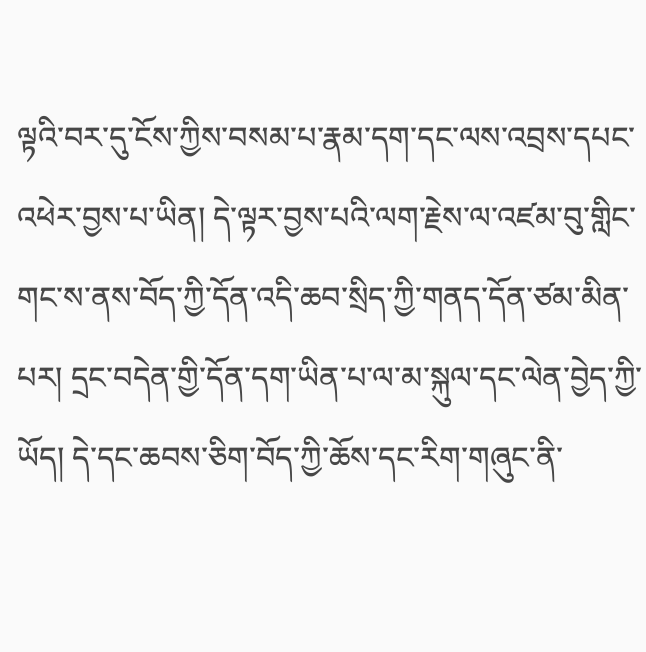ལྟའི་བར་དུ་ངོས་ཀྱིས་བསམ་པ་རྣམ་དག་དང་ལས་འབྲས་དཔང་འཕེར་བྱས་པ་ཡིན། དེ་ལྟར་བྱས་པའི་ལག་རྗེས་ལ་འཛམ་བུ་གླིང་གང་ས་ནས་བོད་ཀྱི་དོན་འདི་ཆབ་སྲིད་ཀྱི་གནད་དོན་ཙམ་མིན་པར། དྲང་བདེན་གྱི་དོན་དག་ཡིན་པ་ལ་མ་སྐུལ་དང་ལེན་བྱེད་ཀྱི་ཡོད། དེ་དང་ཆབས་ཅིག་བོད་ཀྱི་ཆོས་དང་རིག་གཞུང་ནི་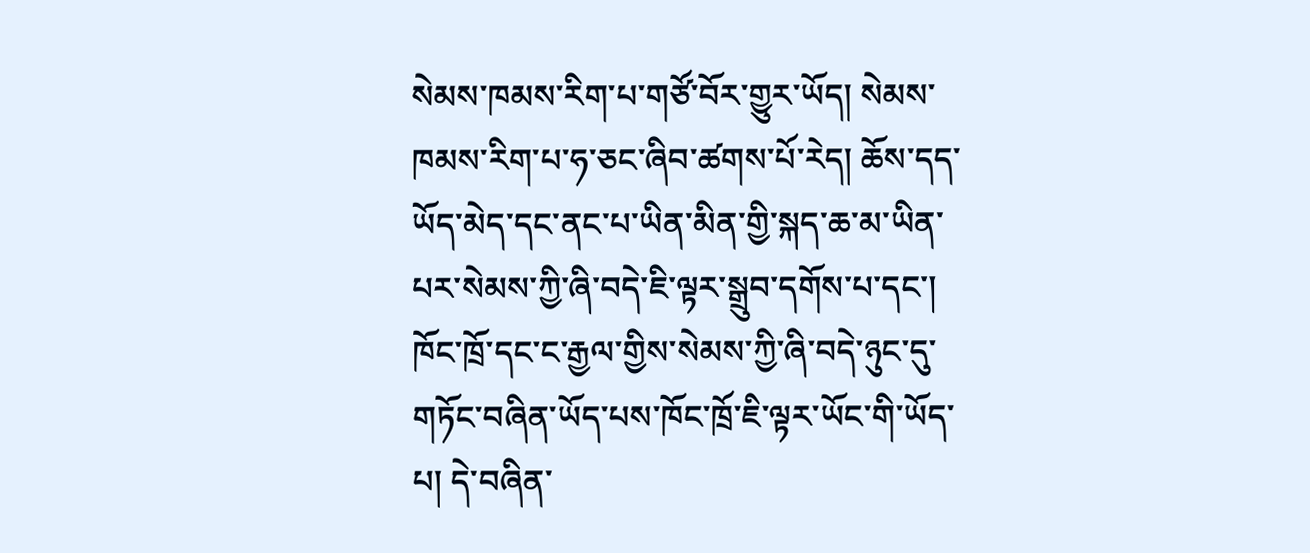སེམས་ཁམས་རིག་པ་གཙོ་བོར་གྱུར་ཡོད། སེམས་ཁམས་རིག་པ་ཧ་ཅང་ཞིབ་ཚགས་པོ་རེད། ཆོས་དད་ཡོད་མེད་དང་ནང་པ་ཡིན་མིན་གྱི་སྐད་ཆ་མ་ཡིན་པར་སེམས་ཀྱི་ཞི་བདེ་ཇི་ལྟར་སྒྲུབ་དགོས་པ་དང་། ཁོང་ཁྲོ་དང་ང་རྒྱལ་གྱིས་སེམས་ཀྱི་ཞི་བདེ་ཉུང་དུ་གཏོང་བཞིན་ཡོད་པས་ཁོང་ཁྲོ་ཇི་ལྟར་ཡོང་གི་ཡོད་པ། དེ་བཞིན་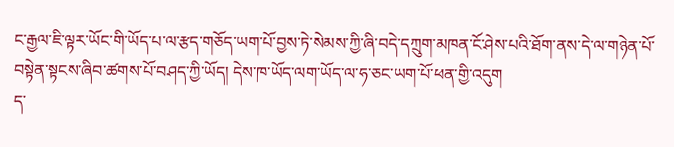ང་རྒྱལ་ཇི་ལྟར་ཡོང་གི་ཡོད་པ་ལ་རྩད་གཅོད་ཡག་པོ་བྱས་ཏེ་སེམས་ཀྱི་ཞི་བདེ་དཀྲུག་མཁན་ངོ་ཤེས་པའི་ཐོག་ནས་དེ་ལ་གཉེན་པོ་བསྟེན་སྟངས་ཞིབ་ཚགས་པོ་བཤད་ཀྱི་ཡོད། དེས་ཁ་ཡོད་ལག་ཡོད་ལ་ཧ་ཅང་ཡག་པོ་ཕན་གྱི་འདུག
ད་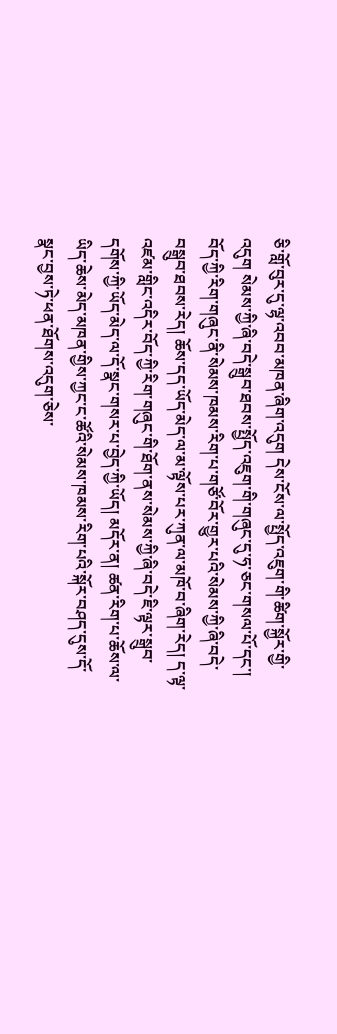ཅི་གློ་བུར་དུ་ལྷ་འབབ་མཁན་ཞིག་འདུག དེས་ངོས་ལ་སྤྱོད་འཇུག་གི་ཚིག་སྐྱོར་གྱི་འདུག སེམས་ཀྱི་ཞི་བདེ་སྒྲུབ་ཐབས་སྤྱོད་འཇུག་གི་གཞུང་དུ་ཧ་ཅང་གསལ་པོ་དང་། བོད་ཀྱི་རིག་གཞུང་ནི་སེམས་ཁམས་རིག་པ་གཙོ་བོར་གྱུར་པའི་སེམས་ཀྱི་ཞི་བདེ་བསྒྲུབ་ཐབས་རེད། ཆོས་དད་ཡོད་མེད་ལ་མ་ལྟོས་པར་ཀུན་ལ་མཁོ་བ་ཞིག་རེད། ད་ལྟ་འཛམ་གླིང་འདིར་བོད་ཀྱི་རིག་གཞུང་གི་ཐོག་ནས་སེམས་ཀྱི་ཞི་བདེ་ཇི་ལྟར་སྒྲུབ་དགོས་ཀྱི་ཡོད་མེད་ལ་དོ་སྣང་གསར་པ་བྱེད་ཀྱི་ཡོད། མདོར་ན། ཚན་རིག་པ་ཆོས་ལ་ཡིད་ཆེས་མེད་མཁན་གྱིས་ཀྱང་ང་ཚོའི་སེམས་ཁམས་རིག་པའི་སྐོར་བཤད་དུས་དོ་སྣང་བྱས་ཏེ་ཕན་ཐོགས་འདུག་ཅེས་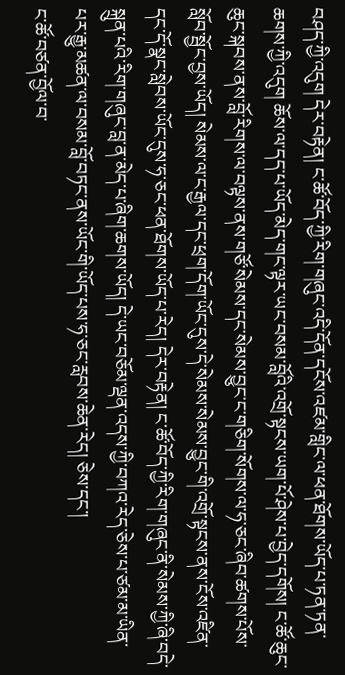བཤད་ཀྱི་འདུག དེར་བརྟེན། ང་ཚོ་བོད་ཀྱི་རིག་གཞུང་འདི་དོན་དངོས་འཛམ་གླིང་ལ་ཕན་ཐོགས་ཡོད་པ་ཏན་ཏན་ཆགས་ཀྱི་འདུག ཆོས་ལ་དད་པ་ཡོད་མེད་གང་ལྟར་ཡང་བསམ་བློའི་འགྲོ་སྟངས་ཡག་པོ་ཤེས་པ་བྱེད་དགོས། ང་ཚོ་ཆུང་ཆུང་སྐབས་ནས་བློ་རིགས་ལ་བལྟས་ནས་གཙོ་སེམས་དང་སེམས་བྱུང་ང་གཅིག་སོགས་ལ་ཧ་ཅང་ཞིབ་ཚགས་པོས་སློབ་སྦྱོང་བྱས་ཡོད། སེམས་ལ་ང་རྒྱལ་དང་ཕྲག་དོག་ཡོང་དུས་དེ་སེམས་སེམས་བྱུང་གི་འགྲོ་སྟངས་ནས་ངོས་འཛིན་དང་དོ་སྣང་སླེབས་ཡོང་དུས་ཧ་ཅང་ཕན་ཐོགས་ཡོད་པ་རེད། དེར་བརྟེན། ང་ཚོ་བོད་ཀྱི་རིག་གཞུང་ནི་སེམས་ཀྱི་ཞི་བདེ་སྐྲུན་པའི་རིག་གཞུང་བླ་ན་མེད་པ་ཞིག་ཆགས་ཡོད། དེ་ཡང་བཅོམ་ལྡན་འདས་ཀྱི་བཀའ་རེད་ཅེས་པ་ཙམ་མ་ཡིན་པར་རྒྱུ་མཚན་ལ་བསམ་བློ་བཏང་ནས་ཡོང་གི་ཡོད་པས་ཧ་ཅང་རླབས་ཆེན་རེད། ཅེས་དང་།
ང་ཚོ་བཙན་བྱོལ་བ་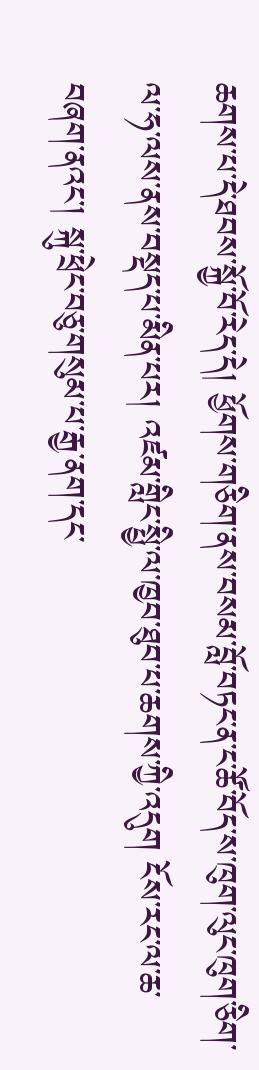ཆགས་པ་དེ་ཐབས་སྐྱོ་བོ་རེད་དེ། ཕྱོགས་གཅིག་ནས་བསམ་བློ་བཏང་ན་ང་ཚོ་བོད་ས་ཁུག་ལུང་ཁུག་ཅིག་ལ་ཧ་ལས་ནས་བསྡད་པ་མིན་པར། འཛམ་གླིང་སྤྱི་ལ་ཁྱབ་ཐུབ་པ་ཆགས་ཀྱི་འདུག ངོས་རང་ལ་ཆ་བཞག་ནའང་། སྐུ་ཕྲེང་བཅུ་གསུམ་པ་རྒྱ་ནག་དང་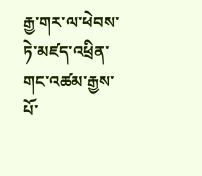རྒྱ་གར་ལ་ཕེབས་ཏེ་མཛད་འཕྲིན་གང་འཚམ་རྒྱས་པོ་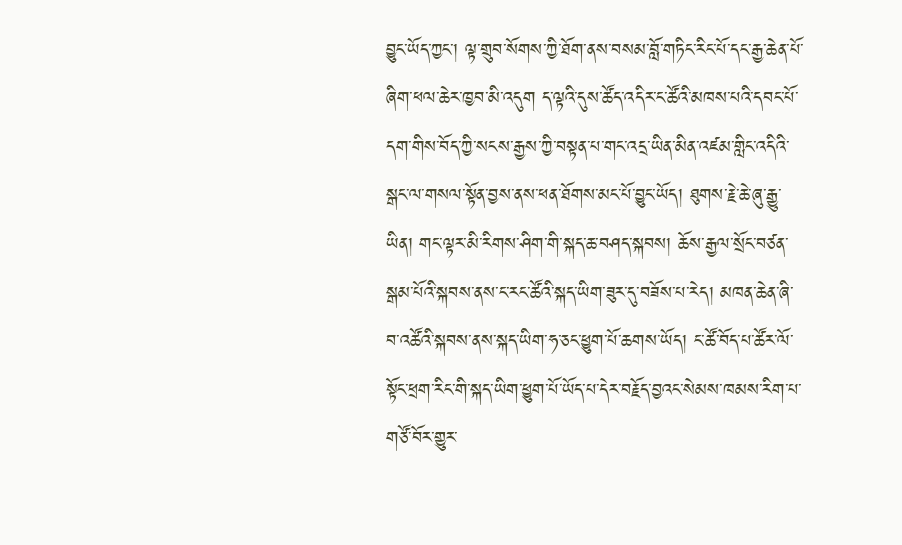བྱུང་ཡོད་ཀྱང་། ལྟ་གྲུབ་སོགས་ཀྱི་ཐོག་ནས་བསམ་བློ་གཏིང་རིང་པོ་དང་རྒྱ་ཆེན་པོ་ཞིག་ཕལ་ཆེར་ཁྱབ་མི་འདུག ད་ལྟའི་དུས་ཚོད་འདིར་ང་ཚོའི་མཁས་པའི་དབང་པོ་དག་གིས་བོད་ཀྱི་སངས་རྒྱས་ཀྱི་བསྟན་པ་གང་འདྲ་ཡིན་མིན་འཛམ་གླིང་འདིའི་སྒང་ལ་གསལ་སྟོན་བྱས་ནས་ཕན་ཐོགས་མང་པོ་བྱུང་ཡོད། ཐུགས་རྗེ་ཆེ་ཞུ་རྒྱུ་ཡིན། གང་ལྟར་མི་རིགས་ཤིག་གི་སྐད་ཆ་བཤད་སྐབས། ཆོས་རྒྱལ་སྲོང་བཙན་སྒམ་པོའི་སྐབས་ནས་ང་རང་ཚོའི་སྐད་ཡིག་ཟུར་དུ་བཟོས་པ་རེད། མཁན་ཆེན་ཞི་བ་འཚོའི་སྐབས་ནས་སྐད་ཡིག་ཧ་ཅང་ཕྱུག་པོ་ཆགས་ཡོད། ང་ཚོ་བོད་པ་ཚོར་ལོ་སྟོང་ཕྲག་རིང་གི་སྐད་ཡིག་ཕྱུག་པོ་ཡོད་པ་དེར་བརྗོད་བྱའང་སེམས་ཁམས་རིག་པ་གཙོ་བོར་གྱུར་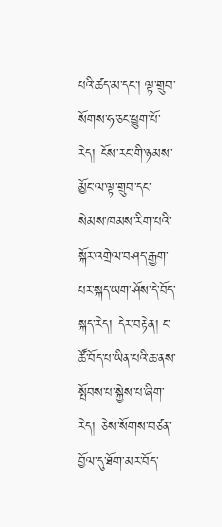པའི་ཚད་མ་དང་། ལྟ་གྲུབ་སོགས་ཧ་ཅང་ཕྱུག་པོ་རེད། ངོས་རང་གི་ཉམས་མྱོང་ལ་ལྟ་གྲུབ་དང་སེམས་ཁམས་རིག་པའི་སྐོར་འགྲེལ་བཤད་རྒྱག་པར་སྐད་ཡག་ཤོས་དེ་བོད་སྐད་རེད། དེར་བརྟེན། ང་ཚོ་བོད་པ་ཡིན་པའི་ཆ་ནས་སྤོབས་པ་སྐྱེས་པ་ཞིག་རེད། ཅེས་སོགས་བཙན་བྱོལ་དུ་ཐོག་མར་བོད་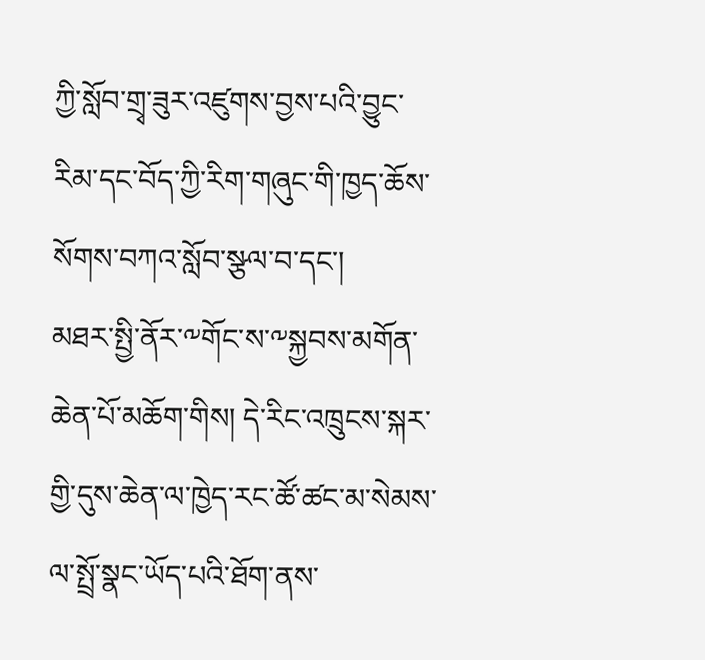ཀྱི་སློབ་གྲྭ་ཟུར་འཛུགས་བྱས་པའི་བྱུང་རིམ་དང་བོད་ཀྱི་རིག་གཞུང་གི་ཁྱད་ཆོས་སོགས་བཀའ་སློབ་སྩལ་བ་དང་།
མཐར་སྤྱི་ནོར་༸གོང་ས་༸སྐྱབས་མགོན་ཆེན་པོ་མཆོག་གིས། དེ་རིང་འཁྲུངས་སྐར་གྱི་དུས་ཆེན་ལ་ཁྱེད་རང་ཚོ་ཚང་མ་སེམས་ལ་སྤྲོ་སྣང་ཡོད་པའི་ཐོག་ནས་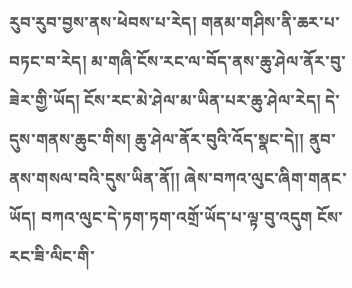རུབ་རུབ་བྱས་ནས་ཕེབས་པ་རེད། གནམ་གཤིས་ནི་ཆར་པ་བཏང་བ་རེད། མ་གཞི་ངོས་རང་ལ་བོད་ནས་ཆུ་ཤེལ་ནོར་བུ་ཟེར་གྱི་ཡོད། ངོས་རང་མེ་ཤེལ་མ་ཡིན་པར་ཆུ་ཤེལ་རེད། དེ་དུས་གནས་ཆུང་གིས། ཆུ་ཤེལ་ནོར་བུའི་འོད་སྣང་དེ།། ནུབ་ནས་གསལ་བའི་དུས་ཡིན་ནོ།། ཞེས་བཀའ་ལུང་ཞིག་གནང་ཡོད། བཀའ་ལུང་དེ་ཏག་ཏག་འགྲོ་ཡོད་པ་ལྟ་བུ་འདུག ངོས་རང་ཟི་ལིང་གི་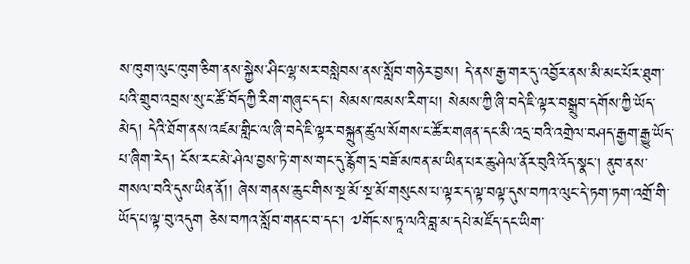ས་ཁུག་ལུང་ཁུག་ཅིག་ནས་སྐྱེས་ཤིང་ལྷ་སར་བསླེབས་ནས་སློབ་གཉེར་བྱས། དེ་ནས་རྒྱ་གར་དུ་འབྱོར་ནས་མི་མང་པོར་ཐུག་པའི་གྲུབ་འབྲས་སུ་ང་ཚོ་བོད་ཀྱི་རིག་གཞུང་དང་། སེམས་ཁམས་རིག་པ། སེམས་ཀྱི་ཞི་བདེ་ཇི་ལྟར་བསྒྲུབ་དགོས་ཀྱི་ཡོད་མེད། དེའི་ཐོག་ནས་འཛམ་གླིང་ལ་ཞི་བདེ་ཇི་ལྟར་བསྐྲུན་ཚུལ་སོགས་ང་ཚོར་གཞན་དང་མི་འདྲ་བའི་འགྲེལ་བཤད་རྒྱག་རྒྱུ་ཡོད་པ་ཞིག་རེད། ངོས་རང་མེ་ཤེལ་བྱས་ཏེ་ག་ས་གང་དུ་རྙོག་དྲ་བཟོ་མཁན་མ་ཡིན་པར་ཆུ་ཤེལ་ནོར་བུའི་འོད་སྣང་། ནུབ་ནས་གསལ་བའི་དུས་ཡིན་ནོ།། ཞེས་གནས་ཆུང་གིས་སྔ་མོ་སྔ་མོ་གསུངས་པ་ལྟར་ད་ལྟ་བལྟ་དུས་བཀའ་ལུང་དེ་ཏག་ཏག་འགྲོ་གི་ཡོད་པ་ལྟ་བུ་འདུག ཅེས་བཀའ་སློབ་གནང་བ་དང་། ༧གོང་ས་ཏཱ་ལའི་བླ་མ་དཔེ་མཛོད་དང་ཡིག་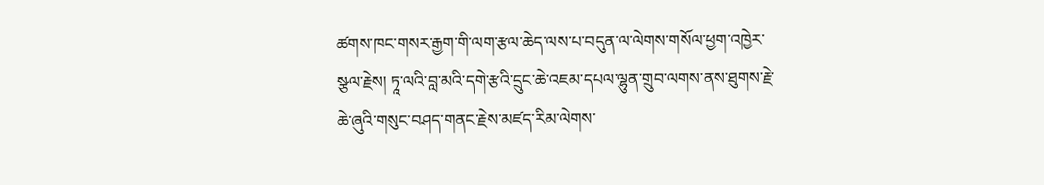ཚགས་ཁང་གསར་རྒྱག་གི་ལག་རྩལ་ཆེད་ལས་པ་བདུན་ལ་ལེགས་གསོལ་ཕྱག་འཁྱེར་སྩལ་རྗེས། ཏཱ་ལའི་བླ་མའི་དགེ་རྩའི་དྲུང་ཆེ་འཇམ་དཔལ་ལྷུན་གྲུབ་ལགས་ནས་ཐུགས་རྗེ་ཆེ་ཞུའི་གསུང་བཤད་གནང་རྗེས་མཛད་རིམ་ལེགས་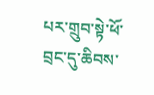པར་གྲུབ་སྟེ་ཕོ་བྲང་དུ་ཆིབས་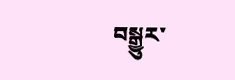བསྒྱུར་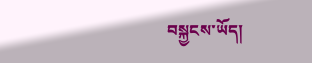བསྐྱངས་ཡོད།